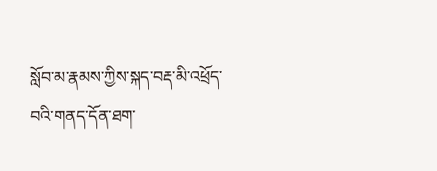སློབ་མ་རྣམས་ཀྱིས་སྐད་བརྡ་མི་འཕྲོད་བའི་གནད་དོན་ཐག་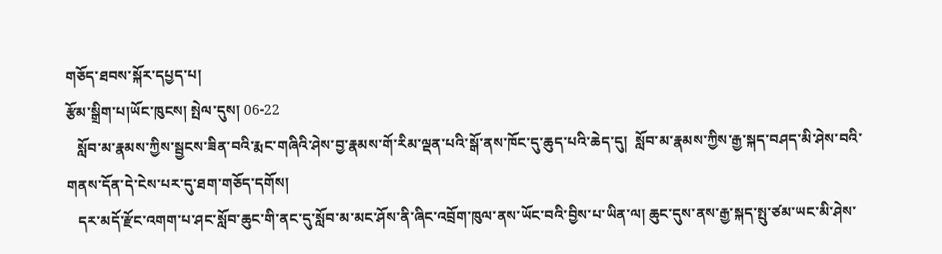གཅོད་ཐབས་སྐོར་དཔྱད་པ།
རྩོམ་སྒྲིག་པ།ཡོང་ཁུངས། སྤེལ་དུས། 06-22
   སློབ་མ་རྣམས་ཀྱིས་སྦྱངས་ཟིན་བའི་རྨང་གཞིའི་ཤེས་བྱ་རྣམས་གོ་རིམ་ལྡན་པའི་སྒོ་ནས་ཁོང་དུ་ཆུད་པའི་ཆེད་དུ།  སློབ་མ་རྣམས་ཀྱིས་རྒྱ་སྐད་བཤད་མི་ཤེས་བའི་གནས་དོན་དེ་ངེས་པར་དུ་ཐག་གཅོད་དགོས།
   དར་མདོ་རྫོང་འགག་པ་ཤང་སློབ་ཆུང་གི་ནང་དུ་སློབ་མ་མང་ཤོས་ནི་ཞིང་འབྲོག་ཁུལ་ནས་ཡོང་བའི་བྱིས་པ་ཡིན་ལ། ཆུང་དུས་ནས་རྒྱ་སྐད་སྤུ་ཙམ་ཡང་མི་ཤེས་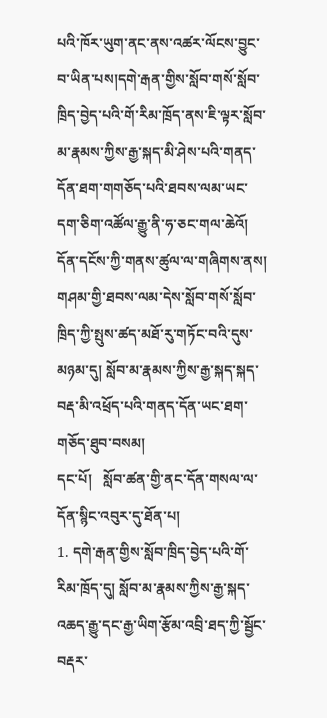པའི་ཁོར་ཡུག་ནང་ནས་འཚར་ལོངས་བྱུང་བ་ཡིན་པས།དགེ་རྒན་གྱིས་སློབ་གསོ་སློབ་ཁྲིད་བྱེད་པའི་གོ་རིམ་ཁྲོད་ནས་ཇི་ལྟར་སློབ་མ་རྣམས་ཀྱིས་རྒྱ་སྐད་མི་ཤེས་པའི་གནད་དོན་ཐག་གགཅོད་པའི་ཐབས་ལམ་ཡང་དག་ཅིག་འཚོལ་རྒྱུ་ནི་ཧ་ཅང་གལ་ཆེའོ། དོན་དངོས་ཀྱི་གནས་ཚུལ་ལ་གཞིགས་ནས། གཤམ་གྱི་ཐབས་ལམ་དེས་སློབ་གསོ་སློབ་ཁྲིད་ཀྱི་སྤུས་ཚད་མཐོ་རུ་གཏོང་བའི་དུས་མཉམ་དུ། སློབ་མ་རྣམས་ཀྱིས་རྒྱ་སྐད་སྐད་བརྡ་མི་འཕྲོད་པའི་གནད་དོན་ཡང་ཐག་གཅོད་ཐུབ་བསམ།
དང་པོ།   སློབ་ཚན་གྱི་ནང་དོན་གསལ་ལ་དོན་སྙིང་འབུར་དུ་ཐོན་པ།
1. དགེ་རྒན་གྱིས་སློབ་ཁྲིད་བྱེད་པའི་གོ་རིམ་ཁྲོད་དུ། སློབ་མ་རྣམས་ཀྱིས་རྒྱ་སྐད་འཆད་རྒྱུ་དང་རྒྱ་ཡིག་རྩོམ་འབྲི་ཐད་ཀྱི་སྦྱོང་བརྡར་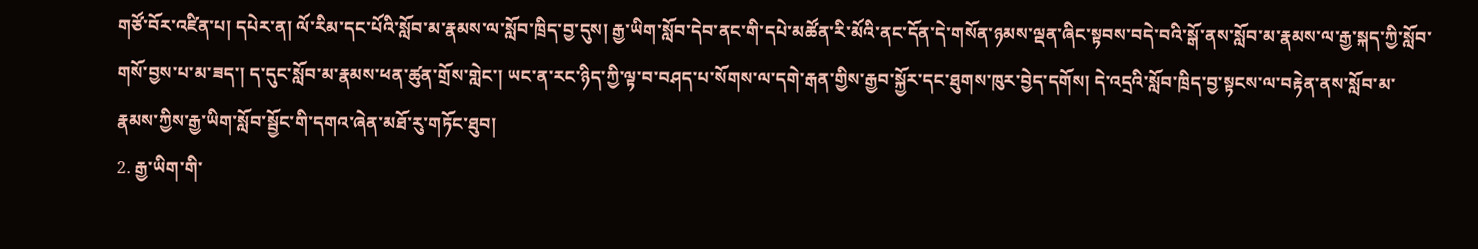གཙོ་བོར་འཛིན་པ། དཔེར་ན། ལོ་རིམ་དང་པོའི་སློབ་མ་རྣམས་ལ་སློབ་ཁྲིད་བྱ་དུས། རྒྱ་ཡིག་སློབ་དེབ་ནང་གི་དཔེ་མཚོན་རི་མོའི་ནང་དོན་དེ་གསོན་ཉམས་ལྡན་ཞིང་སྟབས་བདེ་བའི་སྒོ་ནས་སློབ་མ་རྣམས་ལ་རྒྱ་སྐད་ཀྱི་སློབ་གསོ་བྱས་པ་མ་ཟད་། ད་དུང་སློབ་མ་རྣམས་ཕན་ཚུན་གྲོས་གླེང་། ཡང་ན་རང་ཉིད་ཀྱི་ལྟ་བ་བཤད་པ་སོགས་ལ་དགེ་རྒན་གྱིས་རྒྱབ་སྐྱོར་དང་ཐུགས་ཁུར་བྱེད་དགོས། དེ་འདྲའི་སློབ་ཁྲིད་བྱ་སྟངས་ལ་བརྟེན་ནས་སློབ་མ་རྣམས་ཀྱིས་རྒྱ་ཡིག་སློབ་སྦྱོང་གི་དགའ་ཞེན་མཐོ་རུ་གཏོང་ཐུབ།
2. རྒྱ་ཡིག་གི་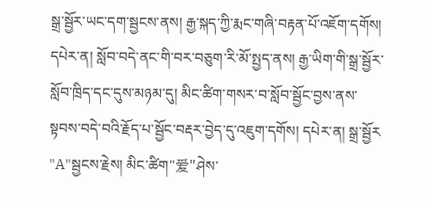སྒྲ་སྦྱོར་ཡང་དག་སྦྱངས་ནས། རྒྱ་སྐད་ཀྱི་རྨང་གཞི་བརྟན་པོ་འཇོག་དགོས།
དཔེར་ན། སློབ་བདེ་ནང་གི་བར་བཅུག་རི་མོ་སྤྱད་ནས། རྒྱ་ཡིག་གི་སྒྲ་སྦྱོར་སློབ་ཁྲིད་དང་དུས་མཉམ་དུ། མིང་ཚིག་གསར་བ་སློབ་སྦྱོང་བྱས་ནས་སྟབས་བདེ་བའི་རྗོད་པ་སྦྱོང་བརྡར་བྱེད་དུ་འཇུག་དགོས། དཔེར་ན། སྒྲ་སྦྱོར "A"སྦྱངས་རྗེས། མིང་ཚིག"爱"ཤེས་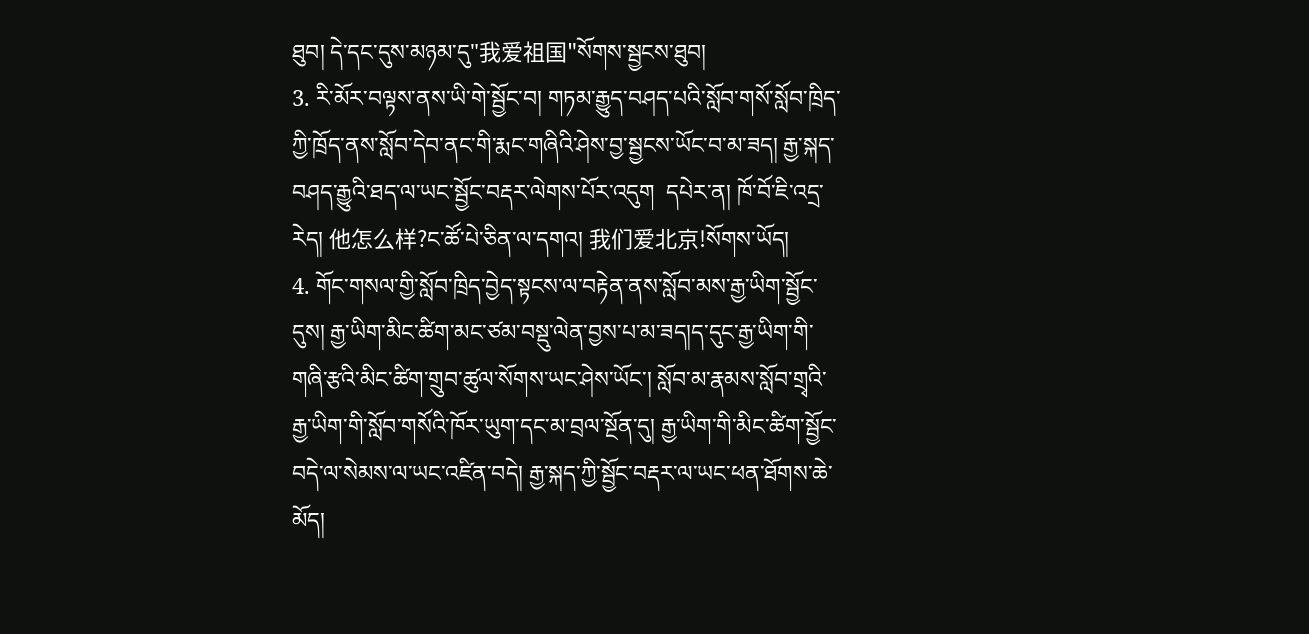ཐུབ། དེ་དང་དུས་མཉམ་དུ"我爱祖国"སོགས་སྦྱངས་ཐུབ།
3. རི་མོར་བལྟས་ནས་ཡི་གེ་སྦྱོང་བ། གཏམ་རྒྱུད་བཤད་པའི་སློབ་གསོ་སློབ་ཁྲིད་ཀྱི་ཁྲོད་ནས་སློབ་དེབ་ནང་གི་རྨང་གཞིའི་ཤེས་བྱ་སྦྱངས་ཡོང་བ་མ་ཟད། རྒྱ་སྐད་བཤད་རྒྱུའི་ཐད་ལ་ཡང་སྦྱོང་བརྡར་ལེགས་པོར་འདུག  དཔེར་ན། ཁོ་བོ་ཇི་འདྲ་རེད། 他怎么样?ང་ཚོ་པེ་ཅིན་ལ་དགའ། 我们爱北京!སོགས་ཡོད།
4. གོང་གསལ་གྱི་སློབ་ཁྲིད་བྱེད་སྟངས་ལ་བརྟེན་ནས་སློབ་མས་རྒྱ་ཡིག་སྦྱོང་དུས། རྒྱ་ཡིག་མིང་ཚིག་མང་ཙམ་བསྡུ་ལེན་བྱས་པ་མ་ཟད།ད་དུང་རྒྱ་ཡིག་གི་གཞི་རྩའི་མིང་ཚིག་གྲུབ་ཚུལ་སོགས་ཡང་ཤེས་ཡོང་། སློབ་མ་རྣམས་སློབ་གྲྭའི་རྒྱ་ཡིག་གི་སློབ་གསོའི་ཁོར་ཡུག་དང་མ་བྲལ་སྔོན་དུ། རྒྱ་ཡིག་གི་མིང་ཚིག་སྦྱོང་བདེ་ལ་སེམས་ལ་ཡང་འཛིན་བདེ། རྒྱ་སྐད་ཀྱི་སྦྱོང་བརྡར་ལ་ཡང་ཕན་ཐོགས་ཆེ་མོད།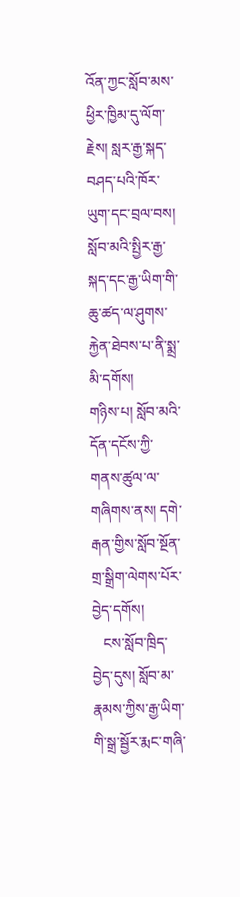འོན་ཀྱང་སློབ་མས་ཕྱིར་ཁྱིམ་དུ་ལོག་རྗེས། སླར་རྒྱ་སྐད་བཤད་པའི་ཁོར་ཡུག་དང་བྲལ་བས། སློབ་མའི་སྤྱིར་རྒྱ་སྐད་དང་རྒྱ་ཡིག་གི་ཆུ་ཚད་ལ་ཤུགས་རྐྱེན་ཐེབས་པ་ནི་སྨྲ་མི་དགོས།
གཉིས་པ། སློབ་མའི་དོན་དངོས་ཀྱི་གནས་ཚུལ་ལ་གཞིགས་ནས། དགེ་རྒན་གྱིས་སློབ་སྔོན་གྲ་སྒྲིག་ལེགས་པོར་བྱེད་དགོས།
   ངས་སློབ་ཁྲིད་བྱེད་དུས། སློབ་མ་རྣམས་ཀྱིས་རྒྱ་ཡིག་གི་སྒྲ་སྦྱོར་རྨང་གཞི་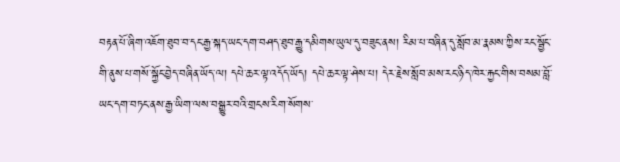བརྟན་པོ་ཞིག་འཇོག་ཐུབ་བ་དང་རྒྱ་སྐད་ཡང་དག་བཤད་ཐུབ་རྒྱུ་དམིགས་ཡུལ་དུ་བཟུང་ནས། རིམ་པ་བཞིན་དུ་སློབ་མ་རྣམས་ཀྱིས་རང་སྦྱོང་གི་ནུས་པ་གསོ་སྐྱོང་བྱེད་བཞིན་ཡོད་ལ། དཔེ་ཆར་ལྟ་འདོད་ཡོད། དཔེ་ཆར་ལྟ་ཤེས་པ། དེར་རྗེས་སློབ་མས་རང་ཉིད་ཁེར་རྐྱང་གིས་བསམ་བློ་ཡང་དག་བཏང་ནས་རྒྱ་ཡིག་ལས་བསྒྱུར་བའི་གྲངས་རིག་སོགས་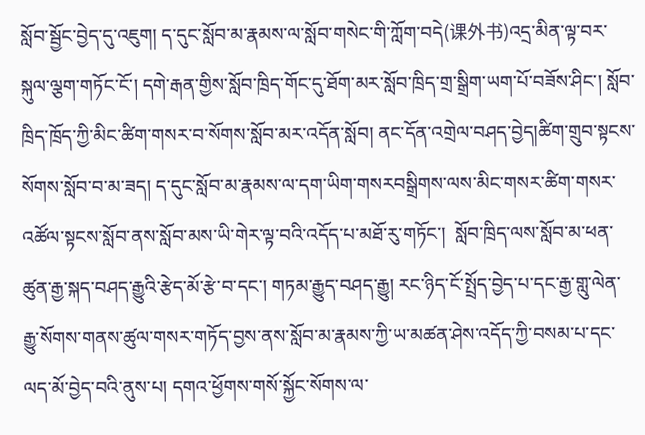སློབ་སྦྱོང་བྱེད་དུ་འཇུག། ད་དུང་སློབ་མ་རྣམས་ལ་སློབ་གསེང་གི་ཀློག་བདེ(课外书)འདྲ་མིན་ལྟ་བར་སྐུལ་ལྕག་གཏོང་ངོ་། དགེ་རྒན་གྱིས་སློབ་ཁྲིད་གོང་དུ་ཐོག་མར་སློབ་ཁྲིད་གྲ་སྒྲིག་ཡག་པོ་བཟོས་ཤིང་། སློབ་ཁྲིད་ཁྲོད་ཀྱི་མིང་ཚིག་གསར་བ་སོགས་སློབ་མར་འདོན་སློབ། ནང་དོན་འགྲེལ་བཤད་བྱེད།ཚིག་གྲུབ་སྟངས་སོགས་སློབ་བ་མ་ཟད། ད་དུང་སློབ་མ་རྣམས་ལ་དག་ཡིག་གསརབསྒྲིགས་ལས་མིང་གསར་ཚིག་གསར་འཚོལ་སྟངས་སློབ་ནས་སློབ་མས་ཡི་གེར་ལྟ་བའི་འདོད་པ་མཐོ་རུ་གཏོང་།  སློབ་ཁྲིད་ལས་སློབ་མ་ཕན་ཚུན་རྒྱ་སྐད་བཤད་རྒྱུའི་རྩེད་མོ་རྩེ་བ་དང་། གཏམ་རྒྱུད་བཤད་རྒྱུ། རང་ཉིད་ངོ་སྤྲོད་བྱེད་པ་དང་རྒྱ་གླུ་ལེན་རྒྱུ་སོགས་གནས་ཚུལ་གསར་གཏོད་བྱས་ནས་སློབ་མ་རྣམས་ཀྱི་ཡ་མཚན་ཤེས་འདོད་ཀྱི་བསམ་པ་དང་ལད་མོ་བྱེད་བའི་ནུས་པ། དགའ་ཕྱོགས་གསོ་སྐྱོང་སོགས་ལ་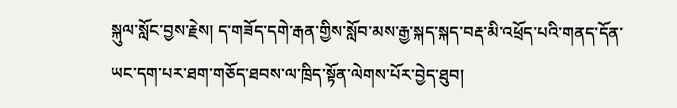སྐུལ་སློང་བྱས་རྗེས། ད་གཟོད་དགེ་རྒན་གྱིས་སློབ་མས་རྒྱ་སྐད་སྐད་བརྡ་མི་འཕྲོད་པའི་གནད་དོན་ཡང་དག་པར་ཐག་གཅོད་ཐབས་ལ་ཁྲིད་སྟོན་ལེགས་པོར་བྱེད་ཐུབ།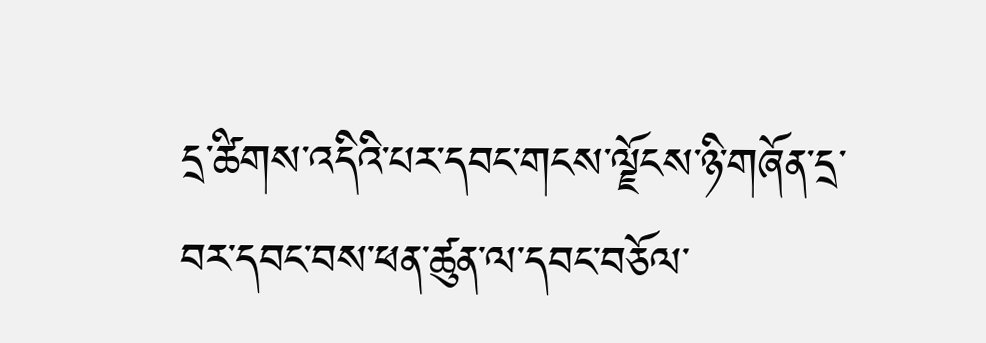དྲ་ཚིགས་འདིའི་པར་དབང་གངས་ལྗོངས་ཉི་གཞོན་དྲ་བར་དབང་བས་ཕན་ཚུན་ལ་དབང་བཅོལ་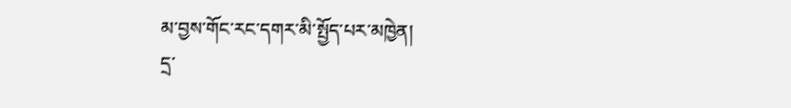མ་བྱས་གོང་རང་དགར་མི་སྤྱོད་པར་མཁྱེན།
དྲ་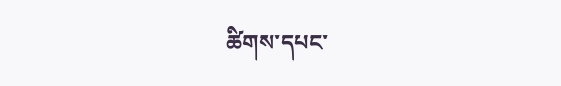ཚིགས་དཔང་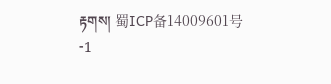རྟགས། 蜀ICP备14009601号-1